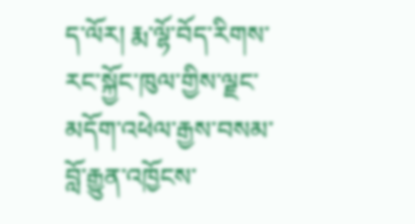ད་ལོར། རྨ་ལྷོ་བོད་རིགས་རང་སྐྱོང་ཁུལ་གྱིས་ལྗང་མདོག་འཕེལ་རྒྱས་བསམ་བློ་རྒྱུན་འཁྱོངས་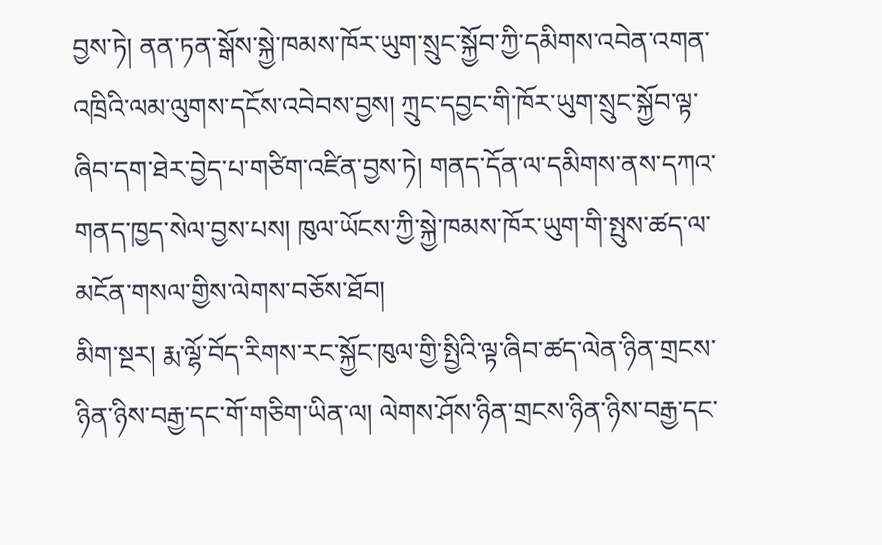བྱས་ཏེ། ནན་ཏན་སྒོས་སྐྱེ་ཁམས་ཁོར་ཡུག་སྲུང་སྐྱོབ་ཀྱི་དམིགས་འབེན་འགན་འཁྲིའི་ལམ་ལུགས་དངོས་འབེབས་བྱས། ཀྲུང་དབྱང་གི་ཁོར་ཡུག་སྲུང་སྐྱོབ་ལྟ་ཞིབ་དག་ཐེར་བྱེད་པ་གཙིག་འཛིན་བྱས་ཏེ། གནད་དོན་ལ་དམིགས་ནས་དཀའ་གནད་ཁྱད་སེལ་བྱས་པས། ཁུལ་ཡོངས་ཀྱི་སྐྱེ་ཁམས་ཁོར་ཡུག་གི་སྤུས་ཚད་ལ་མངོན་གསལ་གྱིས་ལེགས་བཅོས་ཐོབ།
མིག་སྔར། རྨ་ལྷོ་བོད་རིགས་རང་སྐྱོང་ཁུལ་གྱི་སྤྱིའི་ལྟ་ཞིབ་ཚད་ལེན་ཉིན་གྲངས་ཉིན་ཉིས་བརྒྱ་དང་གོ་གཅིག་ཡིན་ལ། ལེགས་ཤོས་ཉིན་གྲངས་ཉིན་ཉིས་བརྒྱ་དང་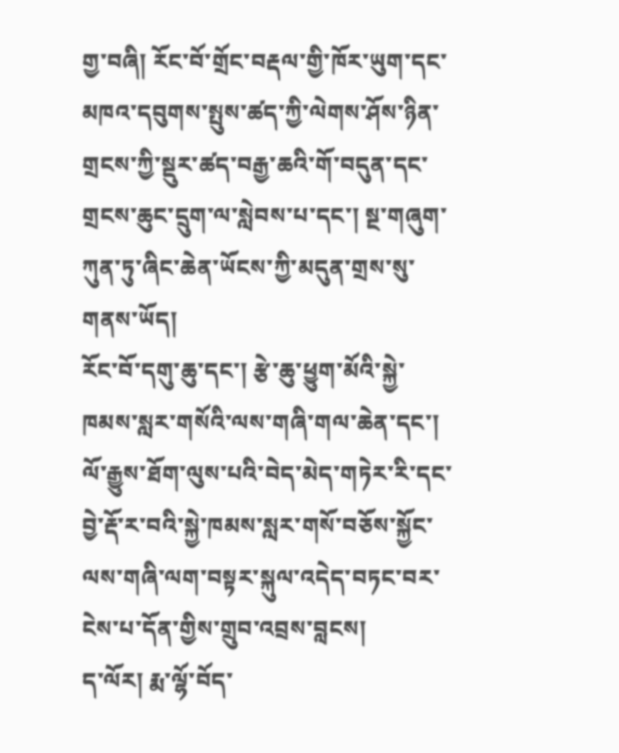གྱ་བཞི། རོང་བོ་གྲོང་བརྡལ་གྱི་ཁོར་ཡུག་དང་མཁའ་དབུགས་སྤུས་ཚད་ཀྱི་ལེགས་ཤོས་ཉིན་གྲངས་ཀྱི་སྡུར་ཚད་བརྒྱ་ཆའི་གོ་བདུན་དང་གྲངས་ཆུང་དྲུག་ལ་སླེབས་པ་དང་། སྔ་གཞུག་ཀུན་ཏུ་ཞིང་ཆེན་ཡོངས་ཀྱི་མདུན་གྲས་སུ་གནས་ཡོད།
རོང་བོ་དགུ་ཆུ་དང་། རྩེ་ཆུ་ཕྱུག་མོའི་སྐྱེ་ཁམས་སླར་གསོའི་ལས་གཞི་གལ་ཆེན་དང་། ལོ་རྒྱུས་ཐོག་ལུས་པའི་བེད་མེད་གཏེར་རི་དང་བྱེ་རྡོ་ར་བའི་སྐྱེ་ཁམས་སླར་གསོ་བཅོས་སྐྱོང་ལས་གཞི་ལག་བསྟར་སྐུལ་འདེད་བཏང་བར་ངེས་པ་དོན་གྱིས་གྲུབ་འབྲས་བླངས།
ད་ལོར། རྨ་ལྷོ་བོད་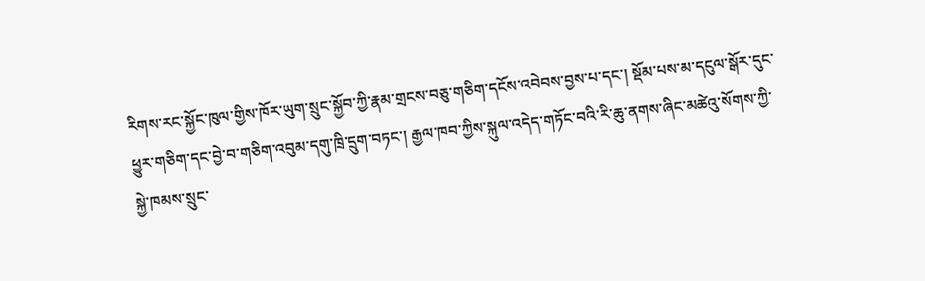རིགས་རང་སྐྱོང་ཁུལ་གྱིས་ཁོར་ཡུག་སྲུང་སྐྱོབ་ཀྱི་རྣམ་གྲངས་བཅུ་གཅིག་དངོས་འབེབས་བྱས་པ་དང་། སྡོམ་པས་མ་དངུལ་སྒོར་དུང་ཕྱུར་གཅིག་དང་བྱེ་བ་གཅིག་འབུམ་དགུ་ཁྲི་དྲུག་བཏང་། རྒྱལ་ཁབ་ཀྱིས་སྐུལ་འདེད་གཏོང་བའི་རི་ཆུ་ནགས་ཞིང་མཚེའུ་སོགས་ཀྱི་སྐྱེ་ཁམས་སྲུང་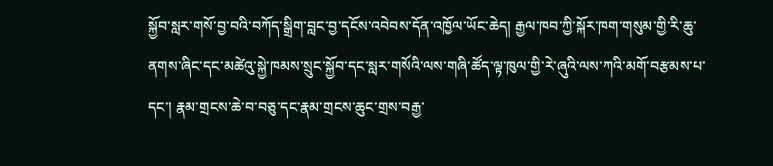སྐྱོབ་སླར་གསོ་བྱ་བའི་བཀོད་སྒྲིག་བླང་བྱ་དངོས་འབེབས་དོན་འཁྱོལ་ཡོང་ཆེད། རྒྱལ་ཁབ་ཀྱི་སྐོར་ཁག་གསུམ་གྱི་རི་ཆུ་ནགས་ཞིང་དང་མཚེའུ་སྐྱེ་ཁམས་སྲུང་སྐྱོབ་དང་སླར་གསོའི་ལས་གཞི་ཚོད་ལྟ་ཁུལ་གྱི་རེ་ཞུའི་ལས་ཀའི་མགོ་བརྩམས་པ་དང་། རྣམ་གྲངས་ཆེ་བ་བཅུ་དང་རྣམ་གྲངས་ཆུང་གྲས་བརྒྱ་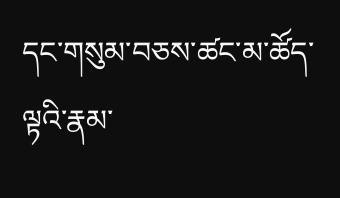དང་གསུམ་བཅས་ཚང་མ་ཚོད་ལྟའི་རྣམ་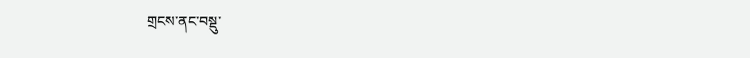གྲངས་ནང་བསྡུ་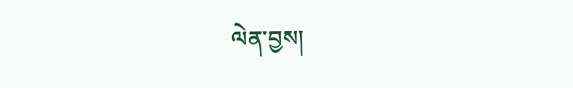ལེན་བྱས།